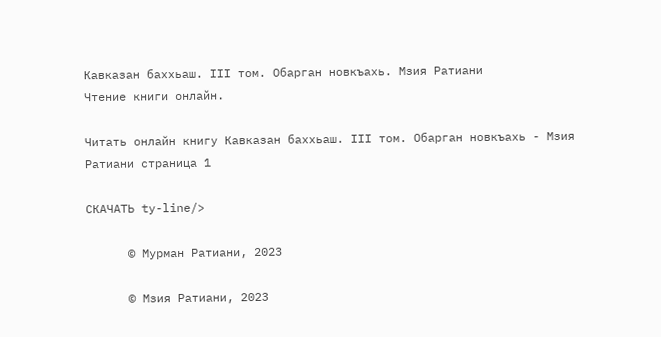Кавказан баххьаш. III том. Обарган новкъахь. Мзия Ратиани
Чтение книги онлайн.

Читать онлайн книгу Кавказан баххьаш. III том. Обарган новкъахь - Мзия Ратиани страница 1

СКАЧАТЬ ty-line/>

      © Мурман Ратиани, 2023

      © Мзия Ратиани, 2023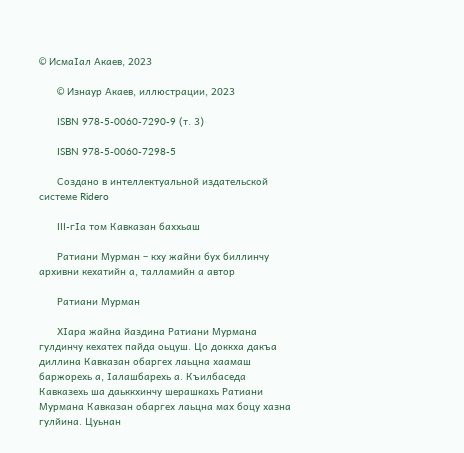© ИсмаIал Акаев, 2023

      © Изнаур Акаев, иллюстрации, 2023

      ISBN 978-5-0060-7290-9 (т. 3)

      ISBN 978-5-0060-7298-5

      Создано в интеллектуальной издательской системе Ridero

      III-гIа том Кавказан баххьаш

      Ратиани Мурман – кху жайни бух биллинчу архивни кехатийн а, талламийн а автор

      Ратиани Мурман

      ХIара жайна йаздина Ратиани Мурмана гулдинчу кехатех пайда оьцуш. Цо доккха дакъа диллина Кавказан обаргех лаьцна хаамаш баржорехь а, Iалашбарехь а. Къилбаседа Кавказехь ша даьккхинчу шерашкахь Ратиани Мурмана Кавказан обаргех лаьцна мах боцу хазна гулйина. Цуьнан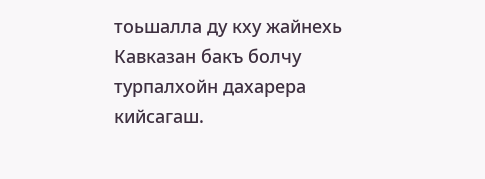тоьшалла ду кху жайнехь Кавказан бакъ болчу турпалхойн дахарера кийсагаш.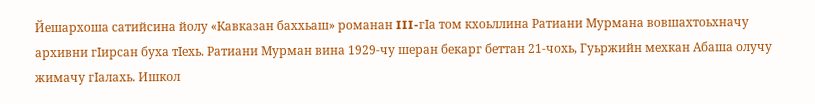Йешархоша сатийсина йолу «Кавказан баххьаш» романан III-гIа том кхоьллина Ратиани Мурмана вовшахтоьхначу архивни гIирсан буха тIехь. Ратиани Мурман вина 1929-чу шеран бекарг беттан 21-чохь, Гуьржийн мехкан Абаша олучу жимачу гIалахь. Ишкол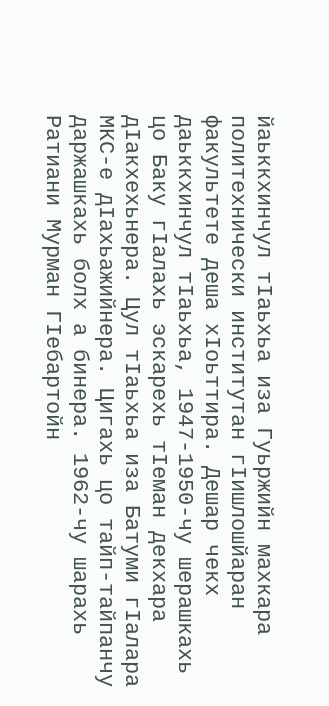йаьккхинчул тIаьхьа иза Гуьржийн махкара политехнически институтан гIишлошйаран факультете деша хIоьттира. Дешар чекх даьккхинчул тIаьхьа, 1947-1950-чу шерашкахь цо Баку гIалахь эскарехь тIеман декхара дIакхехьнера. Цул тIаьхьа иза Батуми гIалара МКС-е дIахьажийнера. Цигахь цо тайп-тайпанчу даржашкахь болх а бинера. 1962-чу шарахь Ратиани Мурман ГIебартойн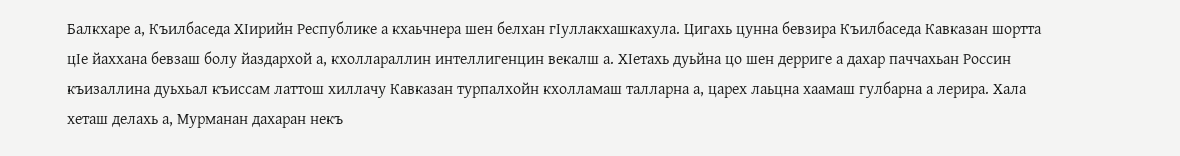Балкхаре а, Къилбаседа ХIирийн Республике а кхаьчнера шен белхан гIуллакхашкахула. Цигахь цунна бевзира Къилбаседа Кавказан шортта цIе йаххана бевзаш болу йаздархой а, кхоллараллин интеллигенцин векалш а. ХIетахь дуьйна цо шен дерриге а дахар паччахьан Россин къизаллина дуьхьал къиссам латтош хиллачу Кавказан турпалхойн кхолламаш талларна а, царех лаьцна хаамаш гулбарна а лерира. Хала хеташ делахь а, Мурманан дахаран некъ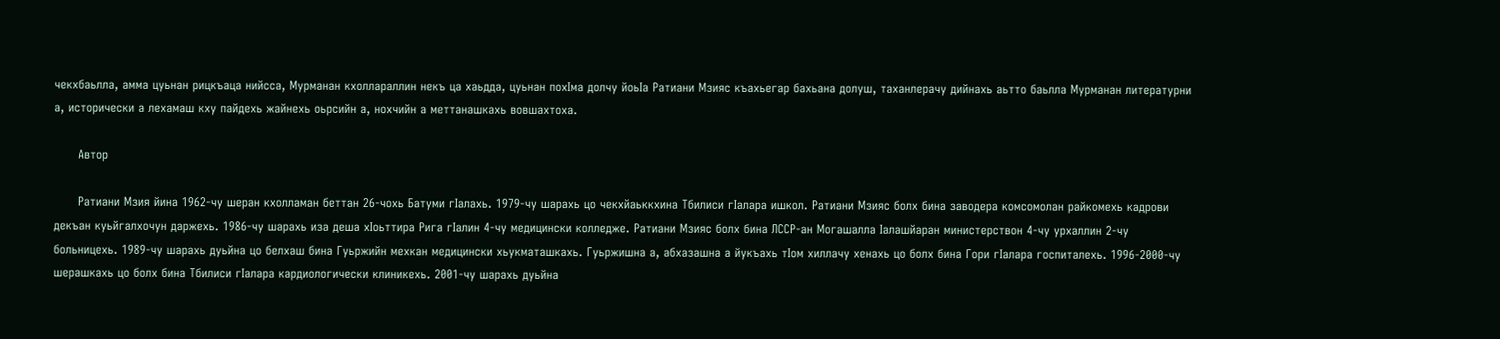чекхбаьлла, амма цуьнан рицкъаца нийсса, Мурманан кхоллараллин некъ ца хаьдда, цуьнан похIма долчу йоьIа Ратиани Мзияс къахьегар бахьана долуш, таханлерачу дийнахь аьтто баьлла Мурманан литературни а, исторически а лехамаш кху пайдехь жайнехь оьрсийн а, нохчийн а меттанашкахь вовшахтоха.

      Автор

      Ратиани Мзия йина 1962-чу шеран кхолламан беттан 26-чохь Батуми гIалахь. 1979-чу шарахь цо чекхйаьккхина Тбилиси гIалара ишкол. Ратиани Мзияс болх бина заводера комсомолан райкомехь кадрови декъан куьйгалхочун даржехь. 1986-чу шарахь иза деша хIоьттира Рига гIалин 4-чу медицински колледже. Ратиани Мзияс болх бина ЛССР-ан Могашалла Iалашйаран министерствон 4-чу урхаллин 2-чу больницехь. 1989-чу шарахь дуьйна цо белхаш бина Гуьржийн мехкан медицински хьукматашкахь. Гуьржишна а, абхазашна а йукъахь тIом хиллачу хенахь цо болх бина Гори гIалара госпиталехь. 1996-2000-чу шерашкахь цо болх бина Тбилиси гIалара кардиологически клиникехь. 2001-чу шарахь дуьйна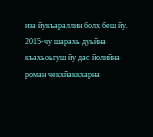иза йукъараллин болх беш йу. 2015-чу шарахь дуьйна къахьоьгуш йу дас йолийна роман чекхйаккхарна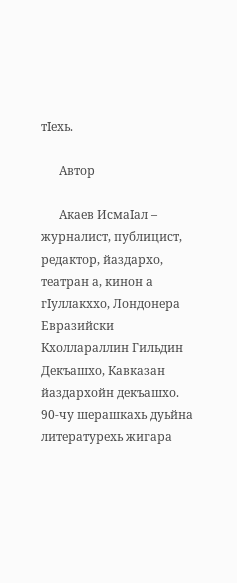тIехь.

      Автор

      Акаев ИсмаIал – журналист, публицист, редактор, йаздархо, театран а, кинон а гIуллакххо, Лондонера Евразийски Кхоллараллин Гильдин Декъашхо, Кавказан йаздархойн декъашхо. 90-чу шерашкахь дуьйна литературехь жигара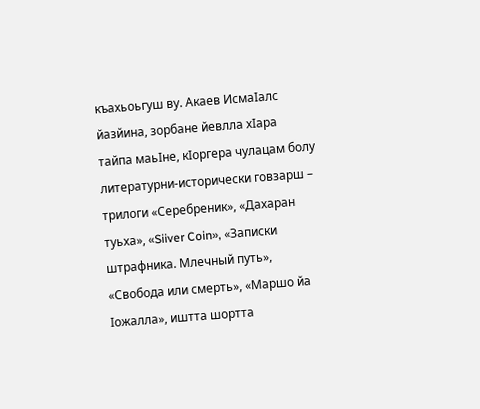къахьоьгуш ву. Акаев ИсмаIалс йазйина, зорбане йевлла хIара тайпа маьIне, кIоргера чулацам болу литературни-исторически говзарш – трилоги «Серебреник», «Дахаран туьха», «Siiver Coin», «Записки штрафника. Млечный путь», «Свобода или смерть», «Маршо йа Iожалла», иштта шортта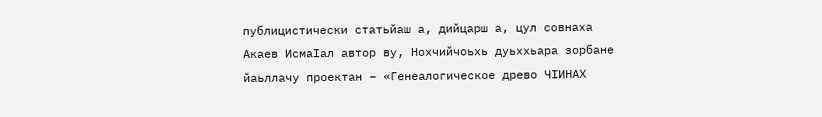публицистически статьйаш а, дийцарш а, цул совнаха Акаев ИсмаIал автор ву, Нохчийчоьхь дуьххьара зорбане йаьллачу проектан – «Генеалогическое древо ЧIИНАХ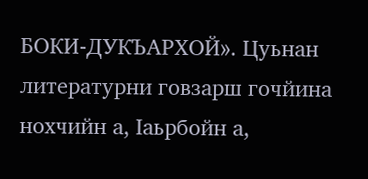БОКИ-ДУКЪАРХОЙ». Цуьнан литературни говзарш гочйина нохчийн а, Iаьрбойн а,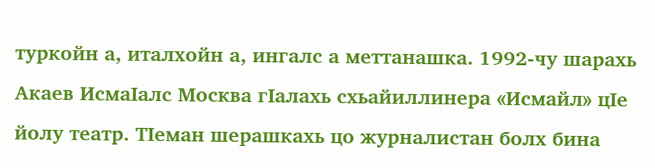туркойн а, италхойн а, ингалс а меттанашка. 1992-чу шарахь Акаев ИсмаIалс Москва гIалахь схьайиллинера «Исмайл» цIе йолу театр. ТIеман шерашкахь цо журналистан болх бина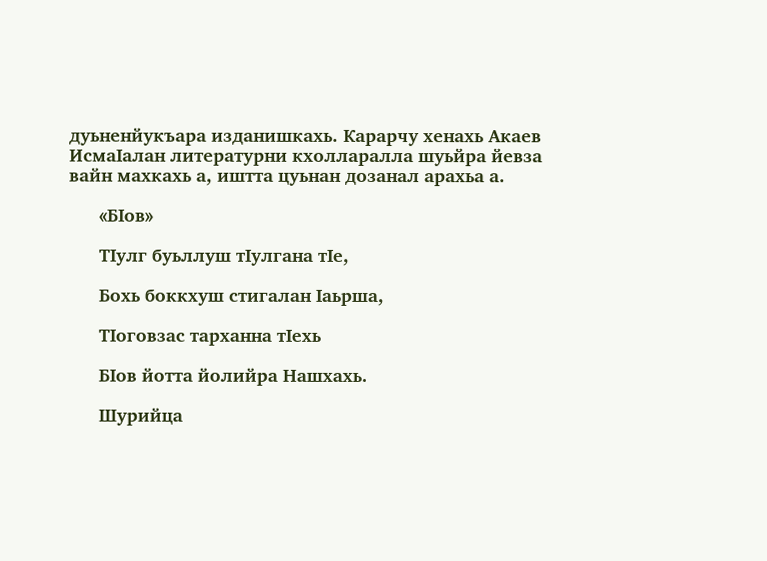дуьненйукъара изданишкахь. Карарчу хенахь Акаев ИсмаIалан литературни кхолларалла шуьйра йевза вайн махкахь а, иштта цуьнан дозанал арахьа а.

      «БIов»

      ТIулг буьллуш тIулгана тIе,

      Бохь боккхуш стигалан Iаьрша,

      ТIоговзас тарханна тIехь

      БIов йотта йолийра Нашхахь.

      Шурийца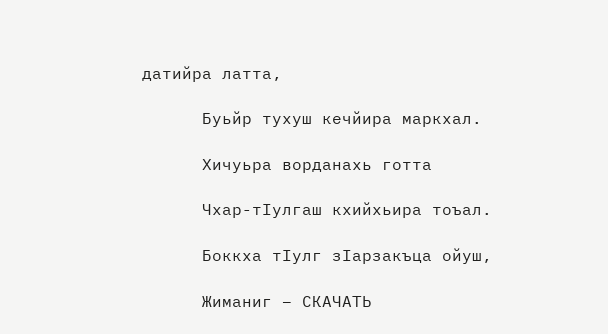датийра латта,

      Буьйр тухуш кечйира маркхал.

      Хичуьра ворданахь готта

      Чхар-тIулгаш кхийхьира тоъал.

      Боккха тIулг зIарзакъца ойуш,

      Жиманиг – СКАЧАТЬ